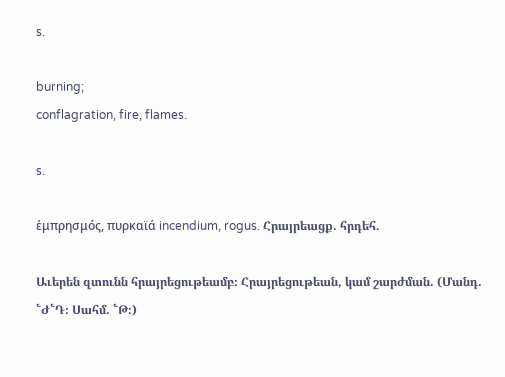s.

burning;
conflagration, fire, flames.

s.

ἑμπρησμός, πυρκαϊά incendium, rogus. Հրայրեացք. հրդեհ.

Աւերեն զտունն հրայրեցութեամբ։ Հրայրեցութեան, կամ շարժման. (Մանդ. ՟Ժ՟Դ։ Սահմ. ՟Թ։)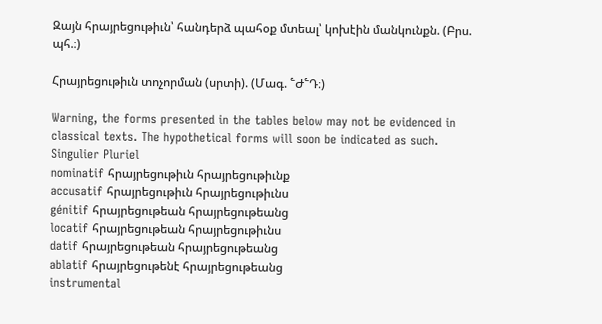Զայն հրայրեցութիւն՝ հանդերձ պահօք մտեալ՝ կոխէին մանկունքն. (Բրս. պհ.։)

Հրայրեցութիւն տոչորման (սրտի). (Մագ. ՟Ժ՟Դ։)

Warning, the forms presented in the tables below may not be evidenced in classical texts. The hypothetical forms will soon be indicated as such.
Singulier Pluriel
nominatif հրայրեցութիւն հրայրեցութիւնք
accusatif հրայրեցութիւն հրայրեցութիւնս
génitif հրայրեցութեան հրայրեցութեանց
locatif հրայրեցութեան հրայրեցութիւնս
datif հրայրեցութեան հրայրեցութեանց
ablatif հրայրեցութենէ հրայրեցութեանց
instrumental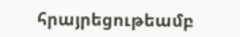հրայրեցութեամբ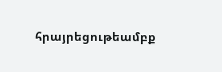հրայրեցութեամբք